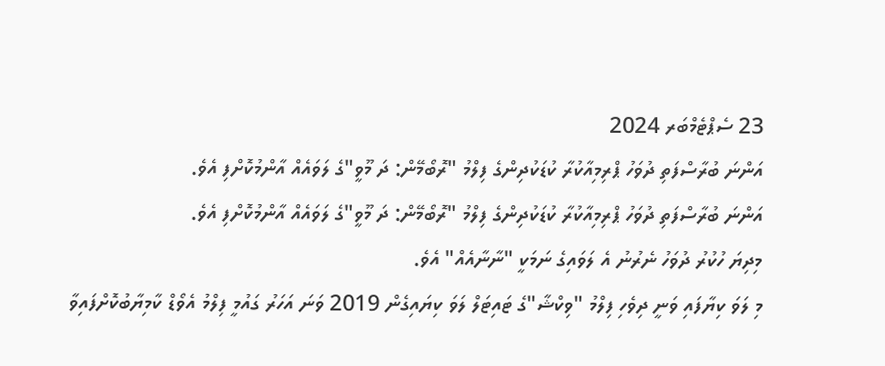23 ސެޕްޓެމްބަރ 2024
އަންނަ ބުރާސްފަތި ދުވަހު ޕްރިމިއާކުރާ ކުޑަކުދިންގެ ފިލްމު "ރޮބޯމޭން: ދަ މޫވީ"ގެ ލަވައެއް އާންމުކޮށްފި އެވެ.
އަންނަ ބުރާސްފަތި ދުވަހު ޕްރިމިއާކުރާ ކުޑަކުދިންގެ ފިލްމު "ރޮބޯމޭން: ދަ މޫވީ"ގެ ލަވައެއް އާންމުކޮށްފި އެވެ.
މިދިޔަ ހުކުރު ދުވަހު ނެރުނު އެ ލަވައިގެ ނަމަކީ "ނާނާއެއް" އެވެ.
މި ލަވަ ކިޔާފައި ވަނީ ދިވެހި ފިލްމު "ވިކްޝާ"ގެ ޓައިޓަލް ލަވަ ކިޔައިގެން 2019 ވަނަ އަހަރު ގައުމީ ފިލްމު އެވޯޑް ކާމިޔާބުކޮށްފައިވާ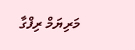މަރިޔަމް ރިފްގާ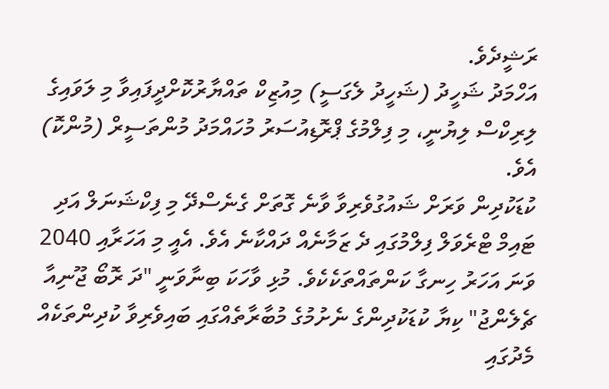ރަޝީދެވެ.
އަހްމަދު ޝަހީދު (ޝަހީދު ލެގަސީ) މިއުޒިކް ތައްޔާރުކޮށްދީފައިވާ މި ލަވައިގެ ލިރިކްސް ލިޔުނީ، މި ފިލްމުގެ ޕްރޮޑިއުސަރު މުހައްމަދު މުންތަސީރް (މުންކޮ) އެވެ.
ކުޑަކުދިން ވަރަށް ޝައުގުވެރިވާ ވާނެ ގޮތަށް ގެނެސްދޭ މި ފިކްޝަނަލް އަދި ޓައިމް ޓްރެވަލް ފިލްމުގައި ދެ ޒަމާނެއް ދައްކާނެ އެވެ. އެއީ މި އަހަރާއި 2040 ވަނަ އަހަރު ހިނގާ ކަންތައްތަކެކެވެ. މުޅި ވާހަކަ ބިނާވަނީ "ދަ ރޮބޯ ޖޫނިއާ ޗެލެންޖު" ކިޔާ ކުޑަކުދިންގެ ނެށުމުގެ މުބާރާތެއްގައި ބައިވެރިވާ ކުދިންތަކެއް މެދުގައި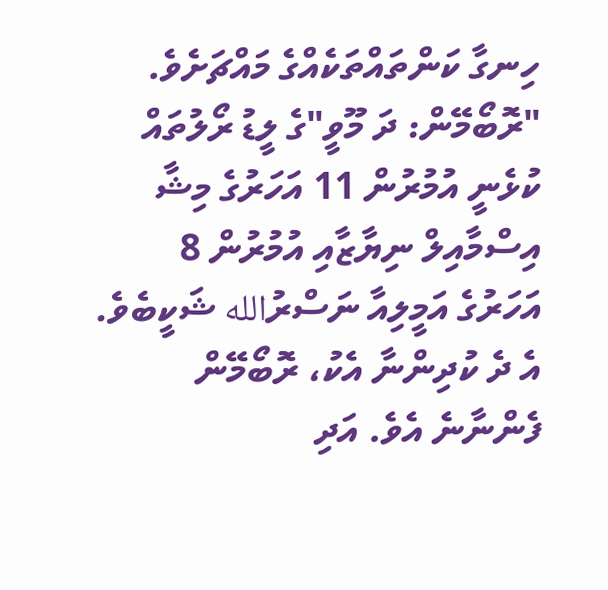ހިނގާ ކަންތައްތަކެއްގެ މައްޗަށެވެ.
"ރޮބޯމޭން: ދަ މޫވީ"ގެ ލީޑު ރޯލުތައް ކުޅެނީ އުމުރުން 11 އަހަރުގެ މިޝާ އިސްމާއިލް ނިޔާޒާއި އުމުރުން 8 އަހަރުގެ އަމީލިއާ ނަސްރުالله ޝަކީބެވެ. އެ ދެ ކުދިންނާ އެކު، ރޮބޯމޭން ފެންނާނެ އެވެ. އަދި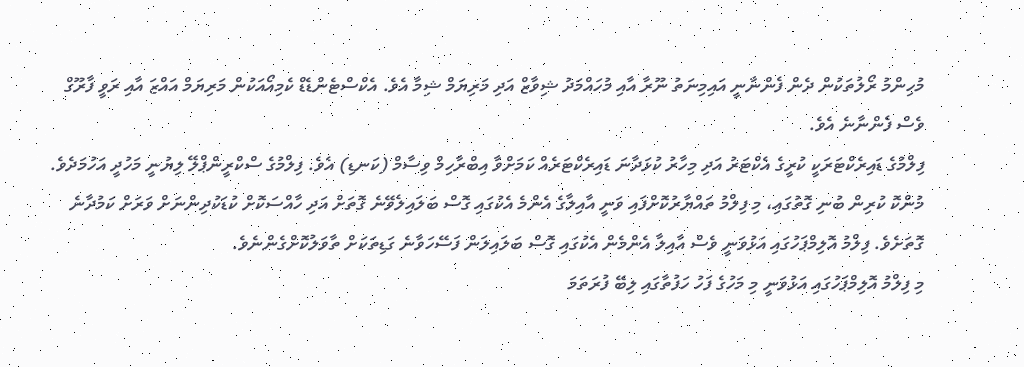މުހިންމު ރޯލުތަކުން ދެން ފެންނާނީ އައިމިނަތު ނޫރާ އާއި މުހައްމަދު ޝިވާޒް އަދި މަރިޔަމް ޝިމާ އެވެ. އެކްސްޓެންޑެޑް ކެމިއޯއަކުން މަރިޔަމް އައްޒަ އާއި ރަވީ ފާރޫގް ވެސް ފެންނާނެ އެވެ.
ފިލްމުގެ ޑައިރެކްޓަރަކީ ކުރީގެ އެކްޓަރު އަދި މިހާރު ކުޅަދާނަ ޑައިރެކްޓަރެއް ކަމަށްވާ އިބްރާހިމް ވިސާމް (ކަނޑި) އެވެ. ފިލްމުގެ ސްކްރީންޕްލޭ ލިޔުނީ މަހުދީ އަހުމަދެވެ.
މުންކޮ ކުރިން ބުނި ގޮތުގައި، މި ފިލްމު ތައްޔާރުކޮށްފައި ވަނީ އާއިލާގެ އެންމެ އެކުގައި ގޮސް ބަލައިލެވޭނެ ގޮތަށް އަދި ހާއްސަކޮށް ކުޑަކުދިންނަށް ވަރަށް ކަމުދާނެ ގޮތަށެވެ. ފިލްމު އޮލިމްޕަހުގައި އަޅުވަނީ ވެސް އާއިލާ އެންމެން އެކުގައި ގޮސް ބަލައިލަން ފަސޭހަވާނެ ގަޑިތަކަށް ތާވަލުކޮށްގެންނެވެ.
މި ފިލްމު އޮލިމްޕަހުގައި އަޅުވަނީ މި މަހުގެ ފަހު ހަފުތާގައި ލިބޭ ފުރަތަމަ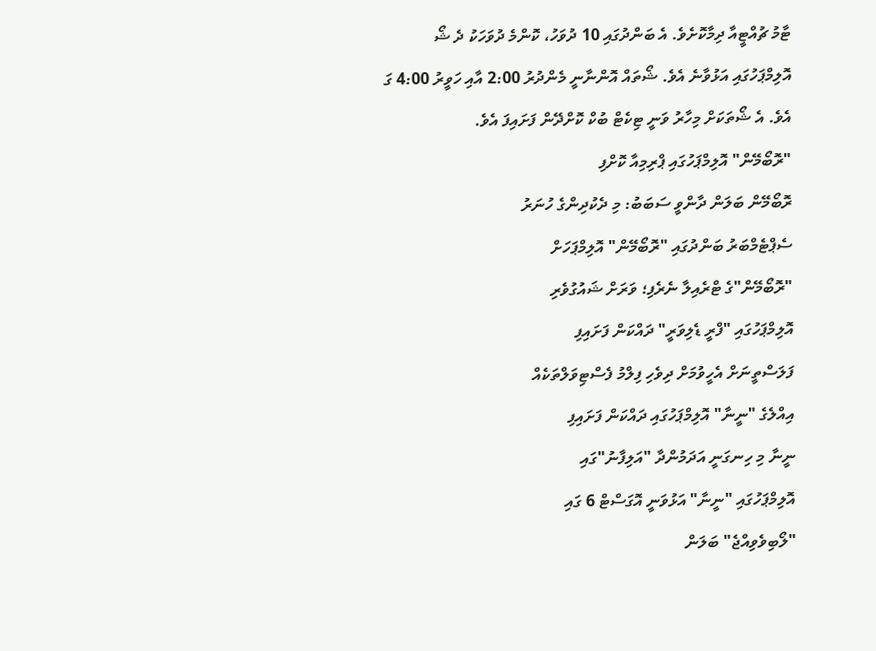ޓާމު ޗުއްޓީއާ ދިމާކޮށެވެ. އެ ބަންދުގައި 10 ދުވަހު، ކޮންމެ ދުވަހަކު ދެ ޝޯ އޮލިމްޕަހުގައި އަޅުވާނެ އެވެ. ޝޯތައް އޮންނާނީ މެންދުރު 2:00 އާއި ހަވީރު 4:00 ގަ އެވެ. އެ ޝޯތަކަށް މިހާރު ވަނީ ޓިކެޓް ބުކް ކޮށްދޭން ފަށައިފަ އެވެ.
"ރޮބޯމޭން" އޮލިމްޕަހުގައި ޕްރިމިއާ ކޮށްފި
ރޮބޯމޭން ބަލަން ދާންވީ ސަބަބު: މި ދެކުދިންގެ ހުނަރު
ސެޕްޓެމްބަރު ބަންދުގައި "ރޮބޯމޭން" އޮލިމްޕަހަށް
"ރޮބޯމޭން"ގެ ޓްރެއިލާ ނެރެފި؛ ވަރަށް ޝައުގުވެރި
އޮލިމްޕަހުގައި "ފްރީ ޑެލިވަރީ" ދައްކަން ފަށައިފި
ފަލަސްތީނަށް އެހީވުމަށް ދިވެހި ފިލްމު ފެސްޓިވަލްތަކެއް
އިއްލެގެ "ނީނާ" އޮލިމްޕަހުގައި ދައްކަން ފަށައިފި
ނީނާ މި ހިނގަނީ އަދަމުންދާ "އަލިފާނު"ގައި
އޮލިމްޕަހުގައި "ނީނާ" އަޅުވަނީ އޮގަސްޓް 6 ގައި
"ލޯބިވެވިއްޖެ" ބަލަން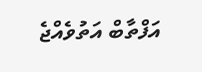އަފްތާބް އަތުވެއްޖެ